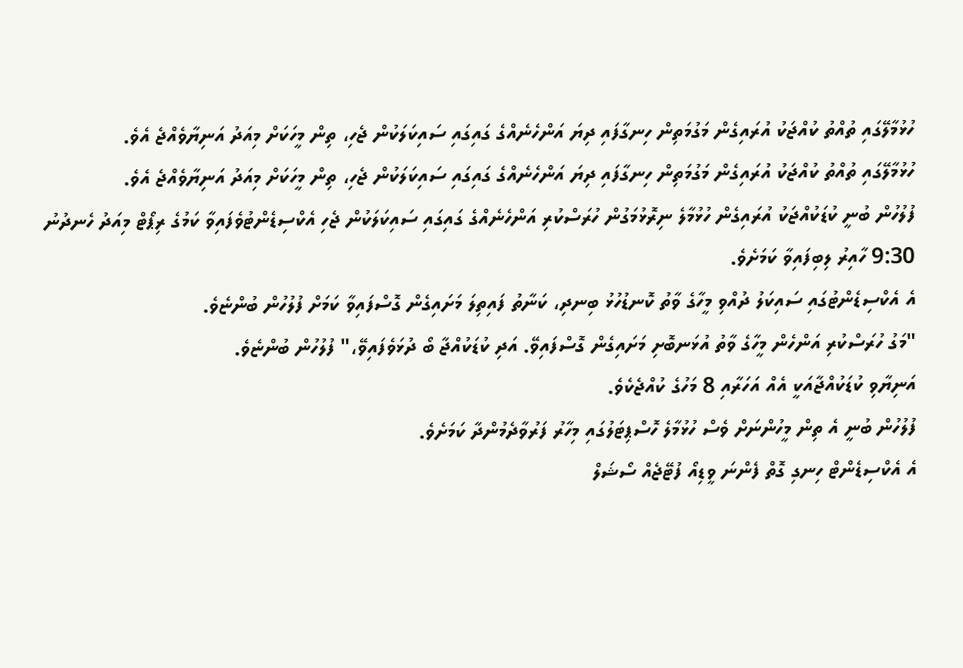ހުޅުމާލޭގައި ތުއްތު ކުއްޖަކު އުރައިގެން މަގުމަތިން ހިނގާފައި ދިޔަ އަންހެނެއްގެ ގައިގައި ސައިކަލަކުން ޖެހި، ތިން މީހަކަށް މިއަދު އަނިޔާވެއްޖެ އެވެ.
ހުޅުމާލޭގައި ތުއްތު ކުއްޖަކު އުރައިގެން މަގުމަތިން ހިނގާފައި ދިޔަ އަންހެނެއްގެ ގައިގައި ސައިކަލަކުން ޖެހި، ތިން މީހަކަށް މިއަދު އަނިޔާވެއްޖެ އެވެ.
ފުލުހުން ބުނީ ކުޑަކުއްޖަކު އުރައިގެން ހުޅުމާލެ ނިރޮޅުމަގުން ހުރަސްކުރި އަންހެނެއްގެ ގައިގައި ސައިކަލަކުން ޖެހި އެކްސިޑެންޓުވެފައިވާ ކަމުގެ ރިޕޯޓް މިއަދު ހެނދުނު 9:30 ހާއިރު ލިބިފައިވާ ކަމަށެވެ.
އެ އެކްސިޑެންޓުގައި ސައިކަލު ދުއްވި މީހާގެ ވާތު ކޮނޑުހުޅު ބިނދި، ކަނާތު ފައިތިލަ މަށައިގެން ގޮސްފައިވާ ކަމަށް ފުލުހުން ބުންޏެވެ.
"މަގު ހުރަސްކުރި އަންހެން މީހާގެ ވާތު އުޅަނބޮށި މަށައިގެން ގޮސްފައިވޭ. އަދި ކުޑަކުއްޖާ ބޯ ދުޅަވެފައިވޭ،" ފުލުހުން ބުންޏެވެ.
އަނިޔާވި ކުޑަކުއްޖާއަކީ އެއް އަހަރާއި 8 މަހުގެ ކުއްޖެކެވެ.
ފުލުހުން ބުނީ އެ ތިން މީހުންނަށް ވެސް ހުޅުމާލެ ހޮސްޕިޓަލުގައި މިހާރު ފަރުވާދެމުންދާ ކަމަށެވެ.
އެ އެކްސިޑެންޓް ހިނގި ގޮތް ފެންނަ ވީޑިއޯ ފުޓޭޖެއް ސޯޝަލް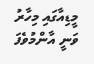މީޑިއާގައި މިހާރު ވަނީ އާންމުވެފަ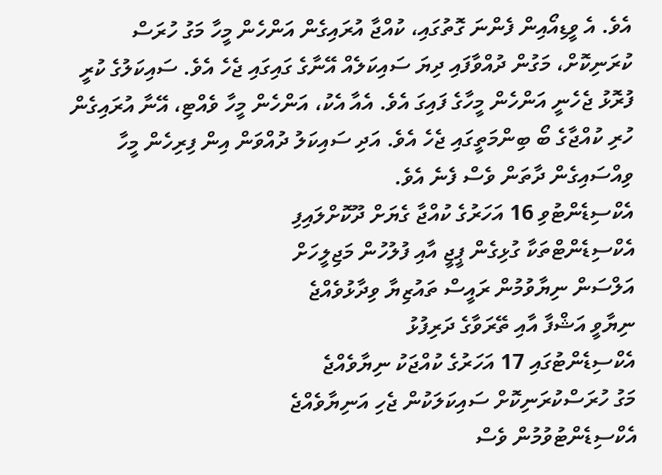އެވެ. އެ ވީޑިއޯއިން ފެންނަ ގޮތުގައި، ކުއްޖާ އުރައިގެން އަންހެން މީހާ މަގު ހުރަސް ކުރަނިކޮށް، މަގުން ދުއްވާފައި ދިޔަ ސައިކަލެއް އޭނާގެ ގައިގައި ޖެހެ އެވެ. ސައިކަލުގެ ކުރީ ފުރޮޅު ޖެހެނީ އަންހެން މީހާގެ ފައިގަ އެވެ. އެއާ އެކު، އަންހެން މީހާ ވެއްޓި، އޭނާ އުރައިގެން ހުރި ކުއްޖާގެ ބޯ ބިންމަތީގައި ޖެހެ އެވެ. އަދި ސައިކަލު ދުއްވަން އިން ފިރިހެން މީހާ ވިއްސައިގެން ދާތަން ވެސް ފެނެ އެވެ.
އެކްސިޑެންޓުވި 16 އަހަރުގެ ކުއްޖާ ގެޔަށް ދޫކޮށްލައިފި
އެކްސިޑެންޓްތަކާ ގުޅިގެން ޕީޖީ އާއި ފުލުހުން މަޖިލީހަށް
އަލްސަން ނިޔާވުމުން ރައީސް ތައުޒިޔާ ވިދާޅުވެއްޖެ
ނިޔާވީ އަޝްފާ އާއި ތޭރަވާގެ ދަރިފުޅު
އެކްސިޑެންޓުގައި 17 އަހަރުގެ ކުއްޖަކު ނިޔާވެއްޖެ
މަގު ހުރަސްކުރަނިކޮށް ސައިކަލަކުން ޖެހި އަނިޔާވެއްޖެ
އެކްސިޑެންޓުވުމުން ވެސް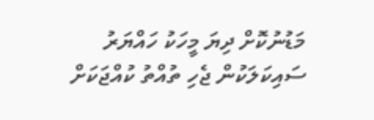މަޑުނުކޮށް ދިޔަ މީހަކު ހައްޔަރު
ސައިކަލަކުން ޖެހި ތުއްތު ކުއްޖަކަށް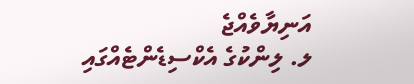އަނިޔާވެއްޖެ
ލ. ލިންކުގެ އެކްސިޑެންޓެއްގައި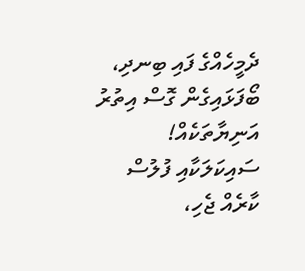ދެމީހެއްގެ ފައި ބިނދި، ބޯފަޅައިގެން ގޮސް އިތުރު އަނިޔާތަކެއް!
ސައިކަލަކާއި ފުލުސް ކާރެއް ޖެހި،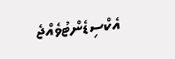އެކްސިޑެންޓުވެއްޖެ